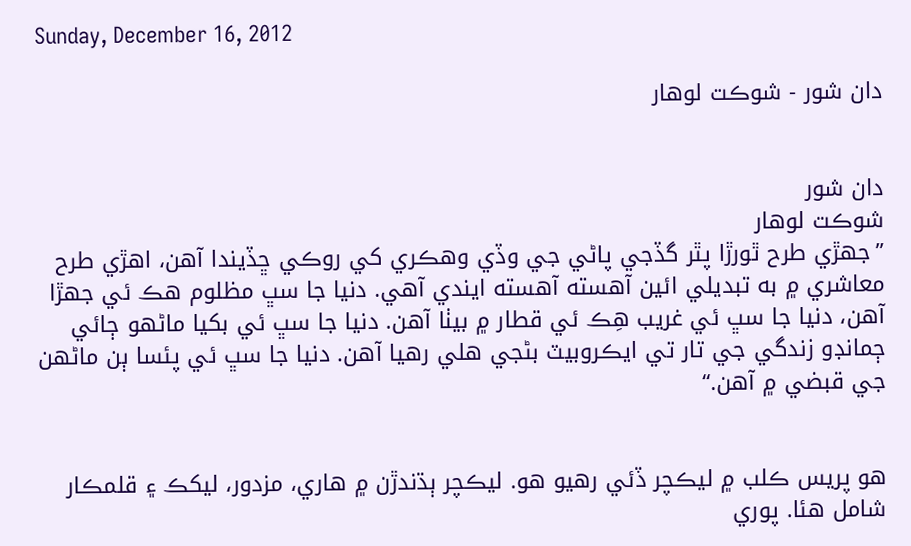Sunday, December 16, 2012

دان شور - شوڪت لوهار


دان شور
شوڪت لوهار
”جهڙي طرح ٿورڙا پٿر گڏجي پاڻي جي وڏي وهڪري کي روڪي ڇڏيندا آهن، اهڙي طرح معاشري ۾ به تبديلي ائين آهسته آهسته ايندي آهي. دنيا جا سڀ مظلوم هڪ ئي جهڙا آهن، دنيا جا سڀ ئي غريب هِڪ ئي قطار ۾ بيٺا آهن. دنيا جا سڀ ئي بکيا ماڻهو ڄائي ڄمانڊو زندگي جي تار تي ايڪروبيٽ بڻجي هلي رهيا آهن. دنيا جا سڀ ئي پئسا ٻن ماڻهن جي قبضي ۾ آهن.“


هو پريس ڪلب ۾ ليڪچر ڏئي رهيو هو. ليڪچر ٻڌندڙن ۾ هاري، مزدور، ليکڪ ۽ قلمڪار شامل هئا. پوري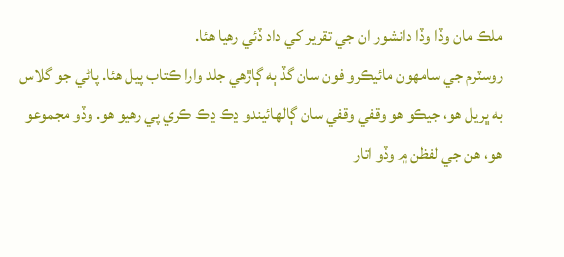ملڪ مان وڏا وڏا دانشور ان جي تقرير کي داد ڏئي رهيا هئا.
روسٽرم جي سامهون مائيڪرو فون سان گڏ ٻه ڳاڙهي جلد وارا ڪتاب پيل هئا. پاڻي جو گلاس به ڀريل هو، جيڪو هو وقفي وقفي سان ڳالهائيندو ڍڪ ڍڪ ڪري پي رهيو هو. وڏو مجموعو هو، هن جي لفظن ۾ وڏو اتار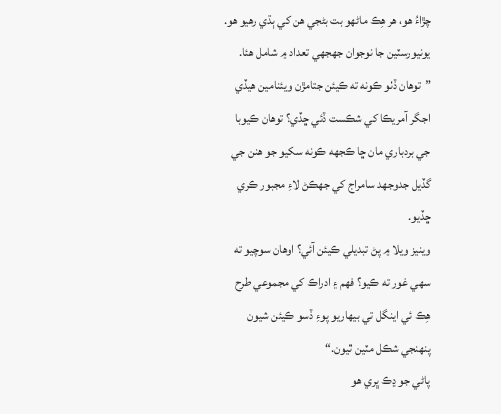چڙاءُ هو، هر هِڪ ماڻهو بت بڻجي هن کي ٻڌي رهيو هو. يونيورسٽين جا نوجوان جهجهي تعداد ۾ شامل هئا.
”توهان ڏٺو ڪونه ته ڪيئن جتامڙن ويئنامين هيڏي اجگر آمريڪا کي شڪست ڏئي ڇڏي؟ توهان ڪيوبا جي بردباري مان ڇا ڪجهه ڪونه سکيو جو هنن جي گڏيل جدوجهد سامراج کي جهڪڻ لاءِ مجبور ڪري ڇڏيو.
وينيز ويلا ۾ پڻ تبديلي ڪيئن آئي؟ اوهان سوچيو ته سهي غور ته ڪيو؟ فهم ۽ ادراڪ کي مجموعي طرح هِڪ ئي اينگل تي بيهاريو پوءِ ڏسو ڪيئن شيون پنهنجي شڪل مٽين ٿيون.“
پاڻي جو ڍڪ ڀري هو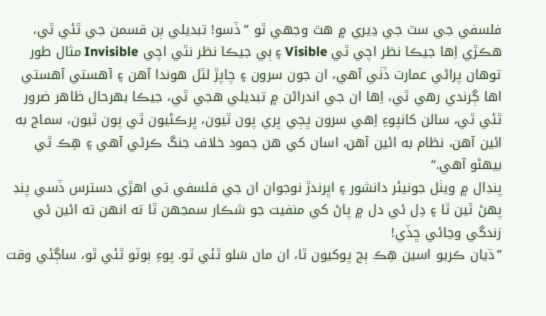فلسفي جي سٽ جي ڍيري ۾ هٿ وجهي ٿو ”ڏسو! تبديلي ٻن قسمن جي ٿئي ٿي، هڪڙي اِها جيڪا نظر اچي ٿي Visible ۽ ٻي جيڪا نظر نٿي اچي Invisible مثال طور توهان پراڻي عمارت ڏٺي آهي، ان جون سرون ۽ چاپڙ لٿل هوندا آهن ۽ آهستي آهستي اها ڳرندي رهي ٿي، اِها ان جي اندراڻن ۾ تبديلي هجي ٿي، جيڪا بهرحال ظاهر ضرور ٿئي ٿي، سالن کانپوءِ اِهي سرون ڀڄي ڀري پون ٿيون، ڀرڪڻيون ٿي پون ٿيون، سماج به ائين آهن، نظام به ائين آهن، اسان کي هن جمود خلاف جنگ ڪرڻي آهي ۽ هِڪ ٿي بيهڻو آهي.“
پنڊال ۾ ويٺل جونيئر دانشور ۽ اڀرندڙ نوجوان ان جي فلسفي تي اهڙي دسترس ڏسي پنڊ پهڻ ٿين ٿا ۽ دِل ئي دل ۾ پاڻ کي منفيت جو شڪار سمجهن ٿا ته انهن ته ائين ئي زندگي وڃائي ڇڏي!
”ڌيان ڪريو اسين هِڪ ٻج پوکيون ٿا، ان مان سَلو ٿئي ٿو. پوءِ ٻوٽو ٿئي ٿو، ساڳئي وقت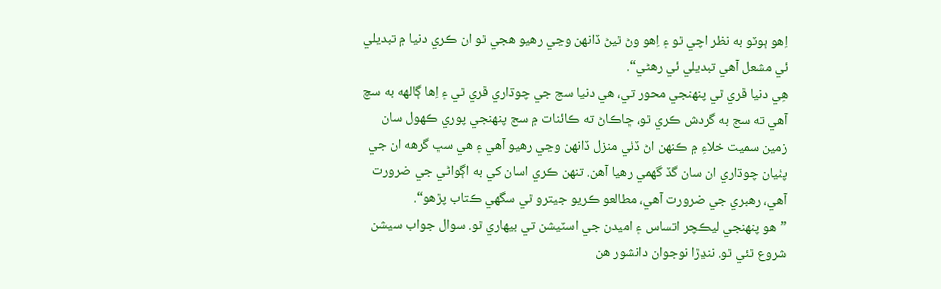اِهو ٻوٽو به نظر اچي ٿو ۽ اِهو وڻ ٿيڻ ڏانهن وڃي رهيو هجي ٿو ان ڪري دنيا ۾ تبديلي ئي مشعل آهي تبديلي ئي رهڻي“.
هِي دنيا ڦري ٿي پنهنجي محور تي، هي دنيا سج جي چوڌاري ڦري ٿي ۽ اِها ڳالهه به سچ آهي ته سج به گردش ڪري ٿو، ڇاڪاڻ ته ڪائنات ۾ سج پنهنجي پوري ڪهول سان زمين سميت خلاءِ ۾ ڪنهن اڻ ڏٺي منزل ڏانهن وڃي رهيو آهي ۽ هي سڀ گرهه ان جي پٺيان چوڌاري ان سان گڏ گهمي رهيا آهن. تنهن ڪري اسان کي به اڳواڻي جي ضرورت آهي، رهبري جي ضرورت آهي، مطالعو ڪريو جيترو ٿي سگهي ڪتاب پڙهو“.
”هو پنهنجي ليڪچر اتساس ۽ اميدن جي اسٽيشن تي بيهاري ٿو. سوال جواب سيشن شروع ٿئي ٿو. ننڍڙا نوجوان دانشور هن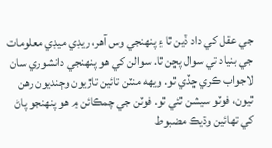جي عقل کي داد ڏين ٿا ۽ پنهنجي وس آهر، ريڊي ميڊي معلومات جي بنياد تي سوال پڇن ٿا. سوالن کي هو پنهنجي دانشوري سان لاجواب ڪري ڇڏي ٿو. ويهه منٽن تائين تاڙيون وڄنديون رهن ٿيون، فوٽو سيشن ٿئي ٿو. فوٽن جي چمڪائن ۾ هو پنهنجو پاڻ کي تهائين وڌيڪ مضبوط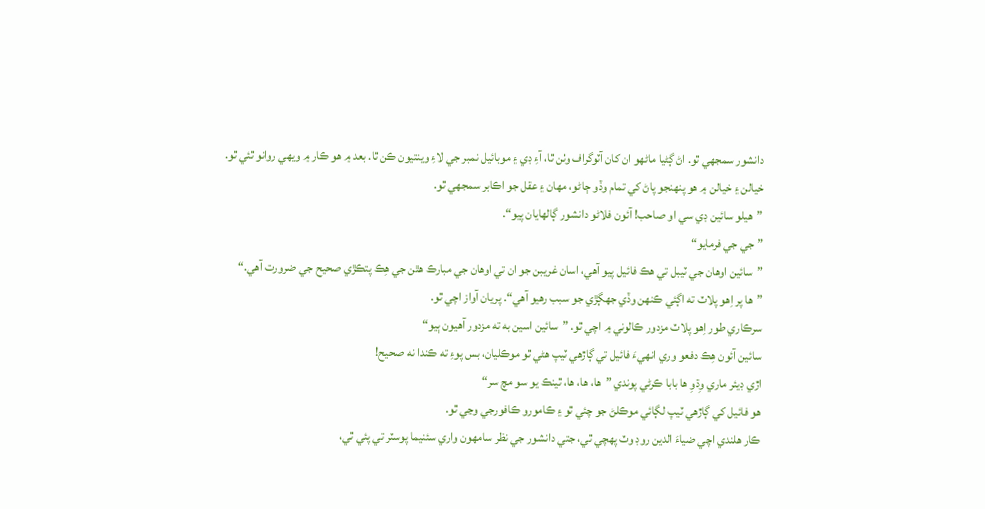دانشور سمجهي ٿو. اڻ ڳڻيا ماڻهو ان کان آٽوگراف وٺن ٿا، آءِ ڊي ۽ موبائيل نمبر جي لاءِ وينتيون ڪن ٿا. بعد ۾ هو ڪار ۾ ويهي روانو ٿئي ٿو. خيالن ۽ خيالن ۾ هو پنهنجو پاڻ کي تمام وڏو ڄاڻو، مهان ۽ عقل جو اڪابر سمجهي ٿو.
”هيلو سائين ڊي سي او صاحب! آئون فلاڻو دانشور ڳالهايان پيو“.
”جي جي فرمايو“
”سائين اوهان جي ٽيبل تي هڪ فائيل پيو آهي، اسان غريبن جو ان تي اوهان جي مبارڪ هٿن جي هِڪ پتڪڙي صحيح جي ضرورت آهي.“
”ها پر اِهو پلاٽ ته اڳئي ڪنهن وڏي جهڳڙي جو سبب رهيو آهي“. پريان آواز اچي ٿو.
سرڪاري طور اِهو پلاٽ مزدور ڪالوني ۾ اچي ٿو. ”سائين اسين به ته مزدور آهيون ٻيو“
سائين آئون هِڪ دفعو وري انهيءَ فائيل تي ڳاڙهي ٽيپ هڻي ٿو موڪليان، بس پوءِ ته ڪندا نه صحيح!
اڙي ڊيئر ماري وِڌوِ ها بابا ڪرڻي پوندي ”ها، ها، ها، ٿينڪ يو سو مچ سر“
هو فائيل کي ڳاڙهي ٽيپ لڳائي موڪلڻ جو چئي ٿو ۽ ڪامورو ڪافورجي وڃي ٿو.
ڪار هلندي اچي ضياءَ الدين روڊ وٽ پهچي ٿي، جتي دانشور جي نظر سامهون واري سئنيما پوسٽر تي پئي ٿي،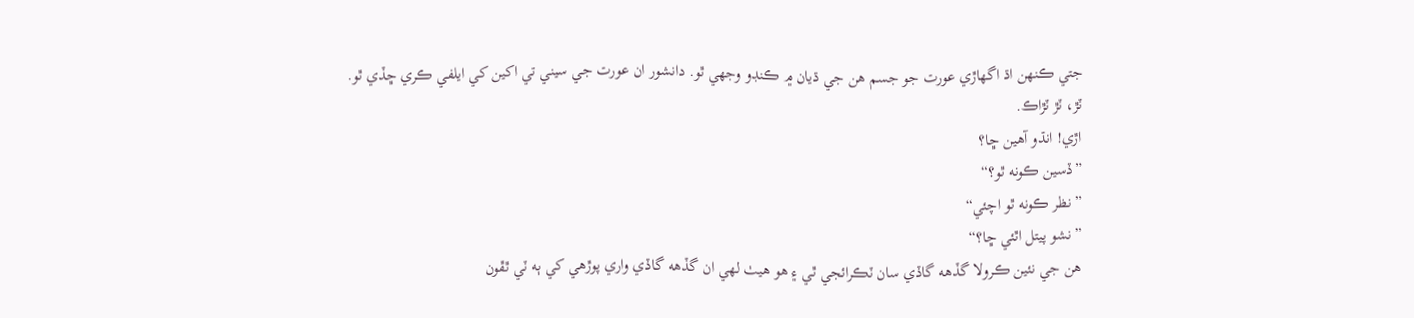جتي ڪنهن اڌ اگهاڙي عورت جو جسم هن جي ڌيان ۾ ڪنڊو وجهي ٿو. دانشور ان عورت جي سيني تي اکين کي ايلفي ڪري ڇڏي ٿو.
ٽڙ، ٽڙ ٽڙاڪ.
اڙي! انڌو آهين ڇا؟
”ڏسين ڪونه ٿو؟“
”نظر ڪونه ٿو اچئي“
”نشو پيتل اٿئي ڇا؟“
هن جي نئين ڪرولا گڏهه گاڏي سان ٽڪرائجي ٿي ۽ هو هيٺ لهي ان گڏهه گاڏي واري پوڙهي کي ٻه ٽي ٿڦون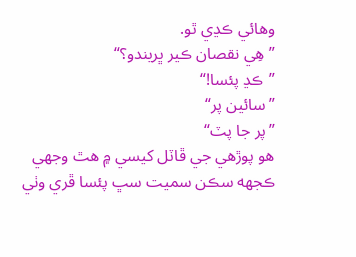وهائي ڪڍي ٿو.
”هِي نقصان ڪير ڀريندو؟“
”ڪڍ پئسا!“
”سائين پر“
”پر جا پٽ“
هو پوڙهي جي ڦاٽل کيسي ۾ هٿ وجهي ڪجهه سڪن سميت سڀ پئسا ڦري وٺي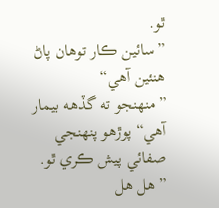ٿو.
”سائين ڪار توهان پاڻ هنئين آهي“
”منهنجو ته گڏهه بيمار آهي“ پوڙهو پنهنجي صفائي پيش ڪري ٿو.
”هل هل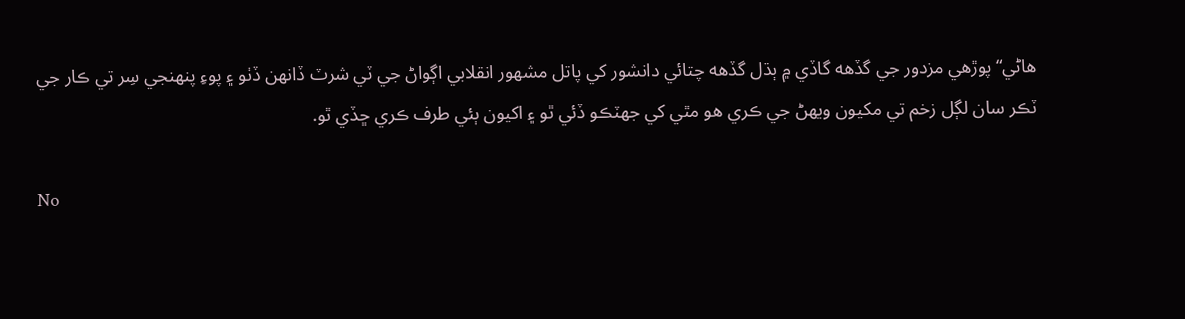هاڻي“ پوڙهي مزدور جي گڏهه گاڏي ۾ ٻڌل گڏهه چتائي دانشور کي پاتل مشهور انقلابي اڳواڻ جي ٽي شرٽ ڏانهن ڏٺو ۽ پوءِ پنهنجي سِر تي ڪار جي ٽڪر سان لڳل زخم تي مکيون ويهڻ جي ڪري هو مٿي کي جهٽڪو ڏئي ٿو ۽ اکيون ٻئي طرف ڪري ڇڏي ٿو.

No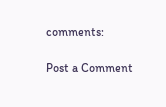comments:

Post a Comment